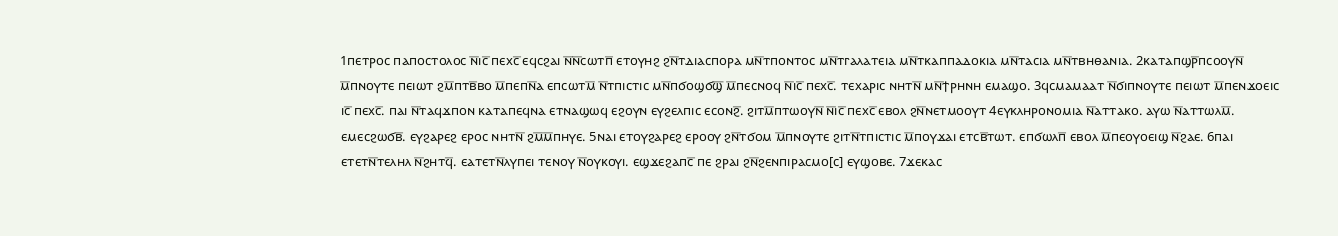1ⲡⲉⲧⲣⲟⲥ ⲡⲁⲡⲟⲥⲧⲟⲗⲟⲥ ⲛ̅ⲓⲥ̅ ⲡⲉⲭⲥ̅ ⲉϥⲥϩⲁⲓ ⲛ̅ⲛ̅ⲥⲱⲧⲡ̅ ⲉⲧⲟⲩⲏϩ ϩⲛ̅ⲧⲇⲓⲁⲥⲡⲟⲣⲁ ⲙⲛ̅ⲧⲡⲟⲛⲧⲟⲥ ⲙⲛ̅ⲧⲅⲁⲗⲁⲧⲉⲓⲁ ⲙⲛ̅ⲧⲕⲁⲡⲡⲁⲇⲟⲕⲓⲁ ⲙⲛ̅ⲧⲁⲥⲓⲁ ⲙⲛ̅ⲧⲃⲏⲑⲁⲛⲓⲁ. 2ⲕⲁⲧⲁⲡϣⲣ̅ⲡⲥⲟⲟⲩⲛ̅ ⲙ̅ⲡⲛⲟⲩⲧⲉ ⲡⲉⲓⲱⲧ ϩⲙ̅ⲡⲧⲃ̅ⲃⲟ ⲙ̅ⲡⲉⲡⲛ̅ⲁ ⲉⲡⲥⲱⲧⲙ̅ ⲛ̅ⲧⲡⲓⲥⲧⲓⲥ ⲙⲛ̅ⲡϭⲟϣϭϣ̅ ⲙ̅ⲡⲉⲥⲛⲟϥ ⲛ̅ⲓⲥ̅ ⲡⲉⲭⲥ̅. ⲧⲉⲭⲁⲣⲓⲥ ⲛⲏⲧⲛ̅ ⲙⲛ̅ϯⲣⲏⲛⲏ ⲉⲙⲁϣⲟ. 3ϥⲥⲙⲁⲙⲁⲁⲧ ⲛ̅ϭⲓⲡⲛⲟⲩⲧⲉ ⲡⲉⲓⲱⲧ ⲙ̅ⲡⲉⲛϫⲟⲉⲓⲥ ⲓⲥ̅ ⲡⲉⲭⲥ̅. ⲡⲁⲓ ⲛ̅ⲧⲁϥϫⲡⲟⲛ ⲕⲁⲧⲁⲡⲉϥⲛⲁ ⲉⲧⲛⲁϣⲱϥ ⲉϩⲟⲩⲛ ⲉⲩϩⲉⲗⲡⲓⲥ ⲉⲥⲟⲛϩ̅. ϩⲓⲧⲙ̅ⲡⲧⲱⲟⲩⲛ̅ ⲛ̅ⲓⲥ̅ ⲡⲉⲭⲥ̅ ⲉⲃⲟⲗ ϩⲛ̅ⲛⲉⲧⲙⲟⲟⲩⲧ 4ⲉⲩⲕⲗⲏⲣⲟⲛⲟⲙⲓⲁ ⲛ̅ⲁⲧⲧⲁⲕⲟ. ⲁⲩⲱ ⲛ̅ⲁⲧⲧⲱⲗⲙ̅. ⲉⲙⲉⲥϩⲱϭⲃ̅. ⲉⲩϩⲁⲣⲉϩ ⲉⲣⲟⲥ ⲛⲏⲧⲛ̅ ϩⲙ̅ⲙ̅ⲡⲏⲩⲉ. 5ⲛⲁⲓ ⲉⲧⲟⲩϩⲁⲣⲉϩ ⲉⲣⲟⲟⲩ ϩⲛ̅ⲧϭⲟⲙ ⲙ̅ⲡⲛⲟⲩⲧⲉ ϩⲓⲧⲛ̅ⲧⲡⲓⲥⲧⲓⲥ ⲙ̅ⲡⲟⲩϫⲁⲓ ⲉⲧⲥⲃ̅ⲧⲱⲧ. ⲉⲡϭⲱⲗⲡ̅ ⲉⲃⲟⲗ ⲙ̅ⲡⲉⲟⲩⲟⲉⲓϣ ⲛ̅ϩⲁⲉ. 6ⲡⲁⲓ ⲉⲧⲉⲧⲛ̅ⲧⲉⲗⲏⲗ ⲛ̅ϩⲏⲧϥ̅. ⲉⲁⲧⲉⲧⲛ̅ⲗⲩⲡⲉⲓ ⲧⲉⲛⲟⲩ ⲛ̅ⲟⲩⲕⲟⲩⲓ. ⲉϣϫⲉϩⲁⲡⲥ̅ ⲡⲉ ϩⲣⲁⲓ ϩⲛ̅ϩⲉⲛⲡⲓⲣⲁⲥⲙⲟ[ⲥ] ⲉⲩϣⲟⲃⲉ. 7ϫⲉⲕⲁⲥ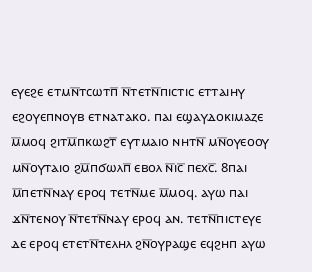ⲉⲩⲉϩⲉ ⲉⲧⲙⲛ̅ⲧⲥⲱⲧⲡ̅ ⲛ̅ⲧⲉⲧⲛ̅ⲡⲓⲥⲧⲓⲥ ⲉⲧⲧⲁⲓⲏⲩ ⲉϩⲟⲩⲉⲡⲛⲟⲩⲃ ⲉⲧⲛⲁⲧⲁⲕⲟ. ⲡⲁⲓ ⲉϣⲁⲩⲇⲟⲕⲓⲙⲁⲍⲉ ⲙ̅ⲙⲟϥ ϩⲓⲧⲙ̅ⲡⲕⲱϩⲧ̅ ⲉⲩⲧⲙⲁⲓⲟ ⲛⲏⲧⲛ̅ ⲙⲛ̅ⲟⲩⲉⲟⲟⲩ ⲙⲛ̅ⲟⲩⲧⲁⲓⲟ ϩⲙ̅ⲡϭⲱⲗⲡ̅ ⲉⲃⲟⲗ ⲛ̅ⲓⲥ̅ ⲡⲉⲭⲥ̅. 8ⲡⲁⲓ ⲙ̅ⲡⲉⲧⲛ̅ⲛⲁⲩ ⲉⲣⲟϥ ⲧⲉⲧⲛ̅ⲙⲉ ⲙ̅ⲙⲟϥ. ⲁⲩⲱ ⲡⲁⲓ ϫⲛ̅ⲧⲉⲛⲟⲩ ⲛ̅ⲧⲉⲧⲛ̅ⲛⲁⲩ ⲉⲣⲟϥ ⲁⲛ. ⲧⲉⲧⲛ̅ⲡⲓⲥⲧⲉⲩⲉ ⲇⲉ ⲉⲣⲟϥ ⲉⲧⲉⲧⲛ̅ⲧⲉⲗⲏⲗ ϩⲛ̅ⲟⲩⲣⲁϣⲉ ⲉϥϩⲏⲡ ⲁⲩⲱ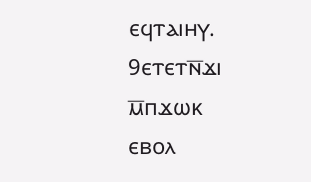ⲉϥⲧⲁⲓⲏⲩ. 9ⲉⲧⲉⲧⲛ̅ϫⲓ ⲙ̅ⲡϫⲱⲕ ⲉⲃⲟⲗ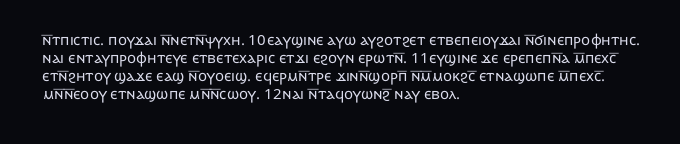ⲛ̅ⲧⲡⲓⲥⲧⲓⲥ. ⲡⲟⲩϫⲁⲓ ⲛ̅ⲛⲉⲧⲛ̅ⲯⲩⲭⲏ. 10ⲉⲁⲩϣⲓⲛⲉ ⲁⲩⲱ ⲁⲩϩⲟⲧϩⲉⲧ ⲉⲧⲃⲉⲡⲉⲓⲟⲩϫⲁⲓ ⲛ̅ϭⲓⲛⲉⲡⲣⲟⲫⲏⲧⲏⲥ. ⲛⲁⲓ ⲉⲛⲧⲁⲩⲡⲣⲟⲫⲏⲧⲉⲩⲉ ⲉⲧⲃⲉⲧⲉⲭⲁⲣⲓⲥ ⲉⲧϫⲓ ⲉϩⲟⲩⲛ ⲉⲣⲱⲧⲛ̅. 11ⲉⲩϣⲓⲛⲉ ϫⲉ ⲉⲣⲉⲡⲉⲡⲛ̅ⲁ ⲙ̅ⲡⲉⲭⲥ̅ ⲉⲧⲛ̅ϩⲏⲧⲟⲩ ϣⲁϫⲉ ⲉⲁϣ ⲛ̅ⲟⲩⲟⲉⲓϣ. ⲉϥⲉⲣⲙⲛ̅ⲧⲣⲉ ϫⲓⲛⲛ̅ϣⲟⲣⲡ̅ ⲛ̅ⲙ̅ⲙⲟⲕϩⲥ̅ ⲉⲧⲛⲁϣⲱⲡⲉ ⲙ̅ⲡⲉⲭⲥ̅. ⲙⲛ̅ⲛ̅ⲉⲟⲟⲩ ⲉⲧⲛⲁϣⲱⲡⲉ ⲙⲛ̅ⲛ̅ⲥⲱⲟⲩ. 12ⲛⲁⲓ ⲛ̅ⲧⲁϥⲟⲩⲱⲛϩ̅ ⲛⲁⲩ ⲉⲃⲟⲗ.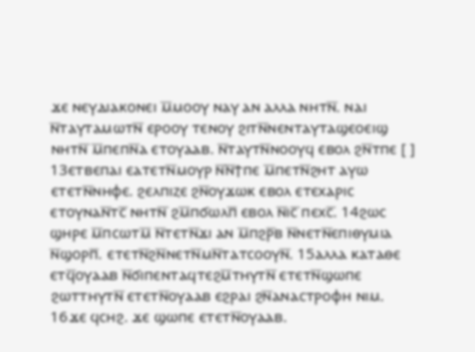ϫⲉ ⲛⲉⲩⲇⲓⲁⲕⲟⲛⲉⲓ ⲙ̅ⲙⲟⲟⲩ ⲛⲁⲩ ⲁⲛ ⲁⲗⲗⲁ ⲛⲏⲧⲛ̅. ⲛⲁⲓ ⲛ̅ⲧⲁⲩⲧⲁⲙⲱⲧⲛ̅ ⲉⲣⲟⲟⲩ ⲧⲉⲛⲟⲩ ϩⲓⲧⲛ̅ⲛⲉⲛⲧⲁⲩⲧⲁϣⲉⲟⲉⲓϣ ⲛⲏⲧⲛ̅ ⲙ̅ⲡⲉⲡⲛ̅ⲁ ⲉⲧⲟⲩⲁⲁⲃ. ⲛ̅ⲧⲁⲩⲧⲛ̅ⲛⲟⲟⲩϥ ⲉⲃⲟⲗ ϩⲛ̅ⲧⲡⲉ [ ] 13ⲉⲧⲃⲉⲡⲁⲓ ⲉⲁⲧⲉⲧⲛ̅ⲙⲟⲩⲣ ⲛ̅ⲛ̅ϯⲡⲉ ⲙ̅ⲡⲉⲧⲛ̅ϩⲏⲧ ⲁⲩⲱ ⲉⲧⲉⲧⲛ̅ⲛⲏⲫⲉ. ϩⲉⲗⲡⲓⲍⲉ ϩⲛ̅ⲟⲩϫⲱⲕ ⲉⲃⲟⲗ ⲉⲧⲉⲭⲁⲣⲓⲥ ⲉⲧⲟⲩⲛⲁⲛ̅ⲧⲥ̅ ⲛⲏⲧⲛ̅ ϩⲙ̅ⲡϭⲱⲗⲡ̅ ⲉⲃⲟⲗ ⲛ̅ⲓⲥ̅ ⲡⲉⲭⲥ̅. 14ϩⲱⲥ ϣⲏⲣⲉ ⲙ̅ⲡⲥⲱⲧⲙ̅ ⲛ̅ⲧⲉⲧⲛ̅ϫⲓ ⲁⲛ ⲙ̅ⲡϩⲣ̅ⲃ ⲛ̅ⲛⲉⲧⲛ̅ⲉⲡⲓⲑⲩⲙⲓⲁ ⲛ̅ϣⲟⲣⲡ̅. ⲉⲧⲉⲧⲛ̅ϩⲛ̅ⲛⲉⲧⲛ̅ⲙⲛ̅ⲧⲁⲧⲥⲟⲟⲩⲛ̅. 15ⲁⲗⲗⲁ ⲕⲁⲧⲁⲑⲉ ⲉⲧϥ̅ⲟⲩⲁⲁⲃ ⲛ̅ϭⲓⲡⲉⲛⲧⲁϥⲧⲉϩⲙ̅ⲧⲏⲩⲧⲛ̅ ⲉⲧⲉⲧⲛ̅ϣⲱⲡⲉ ϩⲱⲧⲧⲏⲩⲧⲛ̅ ⲉⲧⲉⲧⲛ̅ⲟⲩⲁⲁⲃ ⲉϩⲣⲁⲓ ϩⲛ̅ⲁⲛⲁⲥⲧⲣⲟⲫⲏ ⲛⲓⲙ. 16ϫⲉ ϥⲥⲏϩ. ϫⲉ ϣⲱⲡⲉ ⲉⲧⲉⲧⲛ̅ⲟⲩⲁⲁⲃ.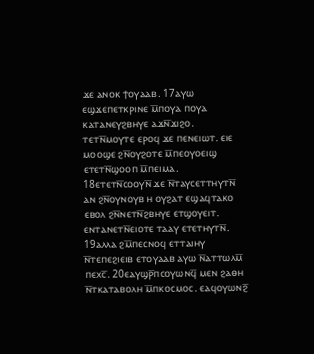ϫⲉ ⲁⲛⲟⲕ ϯⲟⲩⲁⲁⲃ. 17ⲁⲩⲱ ⲉϣϫⲉⲡⲉⲧⲕⲣⲓⲛⲉ ⲙ̅ⲡⲟⲩⲁ ⲡⲟⲩⲁ ⲕⲁⲧⲁⲛⲉⲩϩⲃⲏⲩⲉ ⲁϫⲛ̅ϫⲓϩⲟ. ⲧⲉⲧⲛ̅ⲙⲟⲩⲧⲉ ⲉⲣⲟϥ ϫⲉ ⲡⲉⲛⲉⲓⲱⲧ. ⲉⲓⲉ ⲙⲟⲟϣⲉ ϩⲛ̅ⲟⲩϩⲟⲧⲉ ⲙ̅ⲡⲉⲟⲩⲟⲉⲓϣ ⲉⲧⲉⲧⲛ̅ϣⲟⲟⲡ ⲙ̅ⲡⲉⲓⲙⲁ. 18ⲉⲧⲉⲧⲛ̅ⲥⲟⲟⲩⲛ̅ ϫⲉ ⲛ̅ⲧⲁⲩⲥⲉⲧⲧⲏⲩⲧⲛ̅ ⲁⲛ ϩⲛ̅ⲟⲩⲛⲟⲩⲃ ⲏ ⲟⲩϩⲁⲧ ⲉϣⲁϥⲧⲁⲕⲟ ⲉⲃⲟⲗ ϩⲛ̅ⲛⲉⲧⲛ̅ϩⲃⲏⲩⲉ ⲉⲧϣⲟⲩⲉⲓⲧ. ⲉⲛⲧⲁⲛⲉⲧⲛ̅ⲉⲓⲟⲧⲉ ⲧⲁⲁⲩ ⲉⲧⲉⲧⲏⲩⲧⲛ̅. 19ⲁⲗⲗⲁ ϩⲙ̅ⲡⲉⲥⲛⲟϥ ⲉⲧⲧⲁⲓⲏⲩ ⲛ̅ⲧⲉⲡⲉϩⲓⲉⲓⲃ ⲉⲧⲟⲩⲁⲁⲃ ⲁⲩⲱ ⲛ̅ⲁⲧⲧⲱⲗⲙ̅ ⲡⲉⲭⲥ̅. 20ⲉⲁⲩϣⲣ̅ⲡⲥⲟⲩⲱⲛϥ̅ ⲙⲉⲛ ϩⲁⲑⲏ ⲛ̅ⲧⲕⲁⲧⲁⲃⲟⲗⲏ ⲙ̅ⲡⲕⲟⲥⲙⲟⲥ. ⲉⲁϥⲟⲩⲱⲛϩ̅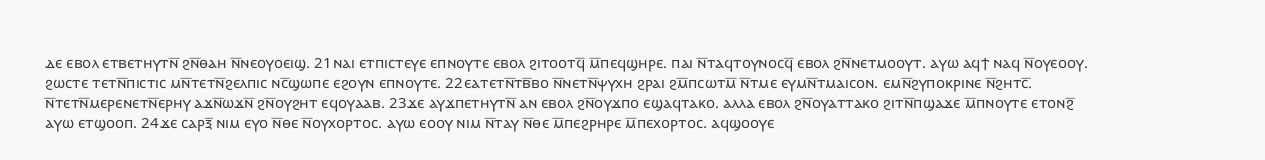ⲇⲉ ⲉⲃⲟⲗ ⲉⲧⲃⲉⲧⲏⲩⲧⲛ̅ ϩⲛ̅ⲑⲁⲏ ⲛ̅ⲛⲉⲟⲩⲟⲉⲓϣ. 21ⲛⲁⲓ ⲉⲧⲡⲓⲥⲧⲉⲩⲉ ⲉⲡⲛⲟⲩⲧⲉ ⲉⲃⲟⲗ ϩⲓⲧⲟⲟⲧϥ̅ ⲙ̅ⲡⲉϥϣⲏⲣⲉ. ⲡⲁⲓ ⲛ̅ⲧⲁϥⲧⲟⲩⲛⲟⲥϥ̅ ⲉⲃⲟⲗ ϩⲛ̅ⲛⲉⲧⲙⲟⲟⲩⲧ. ⲁⲩⲱ ⲁϥϯ ⲛⲁϥ ⲛ̅ⲟⲩⲉⲟⲟⲩ. ϩⲱⲥⲧⲉ ⲧⲉⲧⲛ̅ⲡⲓⲥⲧⲓⲥ ⲙⲛ̅ⲧⲉⲧⲛ̅ϩⲉⲗⲡⲓⲥ ⲛⲥ̅ϣⲱⲡⲉ ⲉϩⲟⲩⲛ ⲉⲡⲛⲟⲩⲧⲉ. 22ⲉⲁⲧⲉⲧⲛ̅ⲧⲃ̅ⲃⲟ ⲛ̅ⲛⲉⲧⲛ̅ⲯⲩⲭⲏ ϩⲣⲁⲓ ϩⲙ̅ⲡⲥⲱⲧⲙ̅ ⲛ̅ⲧⲙⲉ ⲉⲩⲙⲛ̅ⲧⲙⲁⲓⲥⲟⲛ. ⲉⲙⲛ̅ϩⲩⲡⲟⲕⲣⲓⲛⲉ ⲛ̅ϩⲏⲧⲥ̅. ⲛ̅ⲧⲉⲧⲛ̅ⲙⲉⲣⲉⲛⲉⲧⲛ̅ⲉⲣⲏⲩ ⲁϫⲛ̅ⲱϫⲛ̅ ϩⲛ̅ⲟⲩϩⲏⲧ ⲉϥⲟⲩⲁⲁⲃ. 23ϫⲉ ⲁⲩϫⲡⲉⲧⲏⲩⲧⲛ̅ ⲁⲛ ⲉⲃⲟⲗ ϩⲛ̅ⲟⲩϫⲡⲟ ⲉϣⲁϥⲧⲁⲕⲟ. ⲁⲗⲗⲁ ⲉⲃⲟⲗ ϩⲛ̅ⲟⲩⲁⲧⲧⲁⲕⲟ ϩⲓⲧⲛ̅ⲡϣⲁϫⲉ ⲙ̅ⲡⲛⲟⲩⲧⲉ ⲉⲧⲟⲛϩ̅ ⲁⲩⲱ ⲉⲧϣⲟⲟⲡ. 24ϫⲉ ⲥⲁⲣⲝ̅ ⲛⲓⲙ ⲉⲩⲟ ⲛ̅ⲑⲉ ⲛ̅ⲟⲩⲭⲟⲣⲧⲟⲥ. ⲁⲩⲱ ⲉⲟⲟⲩ ⲛⲓⲙ ⲛ̅ⲧⲁⲩ ⲛ̅ⲑⲉ ⲙ̅ⲡⲉϩⲣⲏⲣⲉ ⲙ̅ⲡⲉⲭⲟⲣⲧⲟⲥ. ⲁϥϣⲟⲟⲩⲉ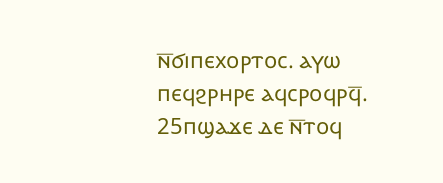ⲛ̅ϭⲓⲡⲉⲭⲟⲣⲧⲟⲥ. ⲁⲩⲱ ⲡⲉϥϩⲣⲏⲣⲉ ⲁϥⲥⲣⲟϥⲣϥ̅. 25ⲡϣⲁϫⲉ ⲇⲉ ⲛ̅ⲧⲟϥ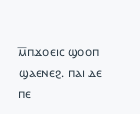ⲙ̅ⲡϫⲟⲉⲓⲥ ϣⲟⲟⲡ ϣⲁⲉⲛⲉϩ. ⲡⲁⲓ ⲇⲉ ⲡⲉ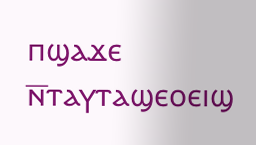ⲡϣⲁϫⲉ ⲛ̅ⲧⲁⲩⲧⲁϣⲉⲟⲉⲓϣ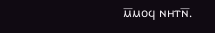ⲙ̅ⲙⲟϥ ⲛⲏⲧⲛ̅.